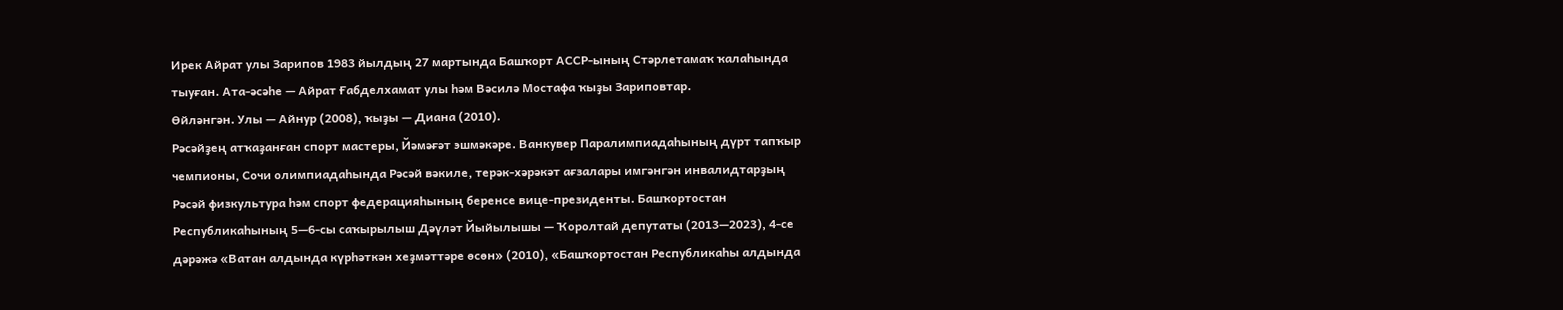Ирек Айрат улы Зарипов 1983 йылдың 27 мартында Башҡорт АССР-ының Стәрлетамаҡ ҡалаһында тыуған. Ата-әсәһе — Айрат Ғабделхамат улы һәм Вәсилә Мостафа ҡыҙы Зариповтар.
Өйләнгән. Улы — Айнур (2008), ҡыҙы — Диана (2010).
Рәсәйҙең атҡаҙанған спорт мастеры, Йәмәғәт эшмәкәре. Ванкувер Паралимпиадаһының дүрт тапҡыр чемпионы, Сочи олимпиадаһында Рәсәй вәкиле, терәк-хәрәкәт ағзалары имгәнгән инвалидтарҙың Рәсәй физкультура һәм спорт федерацияһының беренсе вице-президенты. Башҡортостан Республикаһының 5—6-сы саҡырылыш Дәүләт Йыйылышы — Ҡоролтай депутаты (2013—2023), 4-се дәрәжә «Ватан алдында күрһәткән хеҙмәттәре өсөн» (2010), «Башҡортостан Республикаһы алдында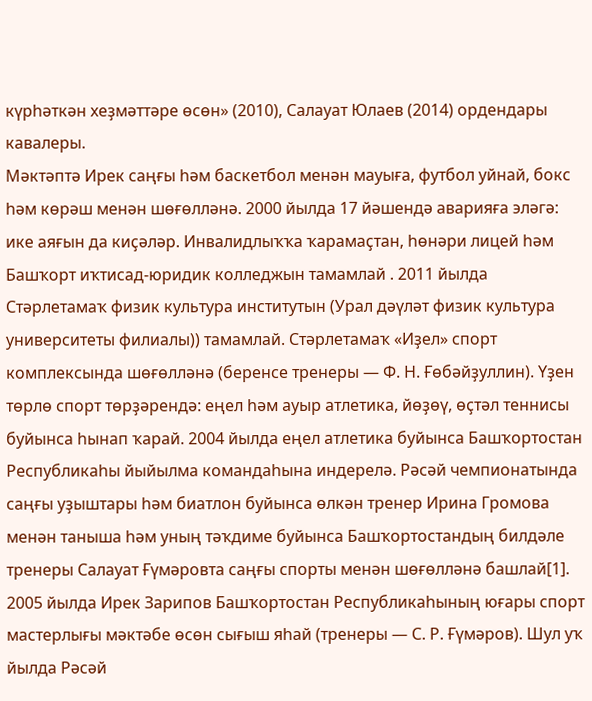күрһәткән хеҙмәттәре өсөн» (2010), Салауат Юлаев (2014) ордендары кавалеры.
Мәктәптә Ирек саңғы һәм баскетбол менән мауыға, футбол уйнай, бокс һәм көрәш менән шөғөлләнә. 2000 йылда 17 йәшендә аварияға эләгә: ике аяғын да киҫәләр. Инвалидлыҡҡа ҡарамаҫтан, һөнәри лицей һәм Башҡорт иҡтисад-юридик колледжын тамамлай . 2011 йылда Стәрлетамаҡ физик культура институтын (Урал дәүләт физик культура университеты филиалы)) тамамлай. Стәрлетамаҡ «Иҙел» спорт комплексында шөғөлләнә (беренсе тренеры — Ф. Н. Ғөбәйҙуллин). Үҙен төрлө спорт төрҙәрендә: еңел һәм ауыр атлетика, йөҙөү, өҫтәл теннисы буйынса һынап ҡарай. 2004 йылда еңел атлетика буйынса Башҡортостан Республикаһы йыйылма командаһына индерелә. Рәсәй чемпионатында саңғы уҙыштары һәм биатлон буйынса өлкән тренер Ирина Громова менән таныша һәм уның тәҡдиме буйынса Башҡортостандың билдәле тренеры Салауат Ғүмәровта саңғы спорты менән шөғөлләнә башлай[1]. 2005 йылда Ирек Зарипов Башҡортостан Республикаһының юғары спорт мастерлығы мәктәбе өсөн сығыш яһай (тренеры — С. Р. Ғүмәров). Шул уҡ йылда Рәсәй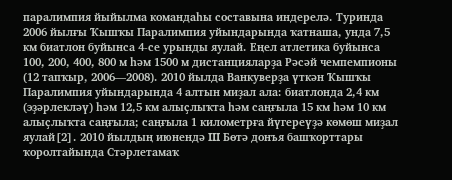паралимпия йыйылма командаһы составына индерелә. Туринда 2006 йылғы Ҡышҡы Паралимпия уйындарында ҡатнаша, унда 7,5 км биатлон буйынса 4-се урынды яулай. Еңел атлетика буйынса 100, 200, 400, 800 м һәм 1500 м дистанцияларҙа Рәсәй чемпемпионы (12 тапҡыр, 2006—2008). 2010 йылда Ванкуверҙа үткән Ҡышҡы Паралимпия уйындарында 4 алтын миҙал ала: биатлонда 2,4 км (эҙәрлекләү) һәм 12,5 км алыҫлыҡта һәм саңғыла 15 км һәм 10 км алыҫлыҡта саңғыла; саңғыла 1 километрға йүгереүҙә көмөш миҙал яулай[2]. 2010 йылдың июнендә III Бөтә донъя башҡорттары ҡоролтайында Стәрлетамаҡ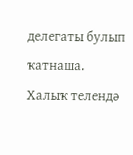делегаты булып ҡатнаша.
Халыҡ телендә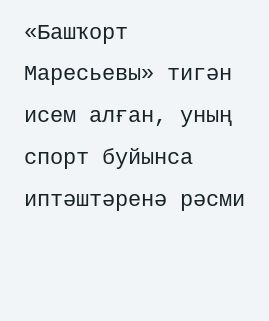«Башҡорт Маресьевы» тигән исем алған, уның спорт буйынса иптәштәренә рәсми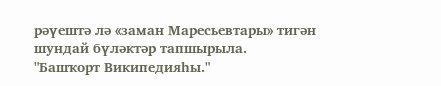рәүештә лә «заман Маресьевтары» тигән шундай бүләктәр тапшырыла.
"Башҡорт Википедияһы."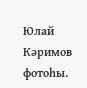Юлай Кәримов фотоһы.